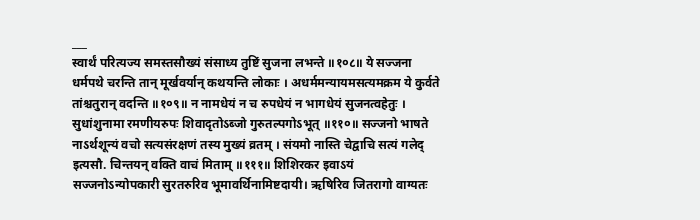___
स्वार्थं परित्यज्य समस्तसौख्यं संसाध्य तुष्टिं सुजना लभन्ते ॥१०८॥ ये सज्जना धर्मपथे चरन्ति तान् मूर्खवर्यान् कथयन्ति लोकाः । अधर्ममन्यायमसत्यमक्रम ये कुर्वते तांश्चतुरान् वदन्ति ॥१०९॥ न नामधेयं न च रुपधेयं न भागधेयं सुजनत्वहेतुः । सुधांशुनामा रमणीयरुपः शिवादृतोऽब्जो गुरुतल्पगोऽभूत् ॥११०॥ सज्जनो भाषते नाऽर्थशून्यं वचो सत्यसंरक्षणं तस्य मुख्यं व्रतम् । संयमो नास्ति चेद्वाचि सत्यं गलेद् इत्यसौ. चिन्तयन् वक्ति वाचं मिताम् ॥१११॥ शिशिरकर इवाऽयं सज्जनोऽन्योपकारी सुरतरुरिव भूमावर्थिनामिष्टदायी। ऋषिरिव जितरागो वाग्यतः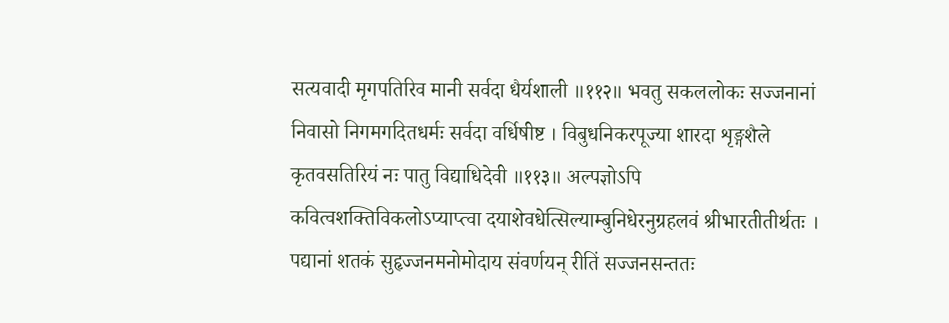सत्यवादी मृगपतिरिव मानी सर्वदा धैर्यशाली ॥११२॥ भवतु सकललोकः सज्जनानां निवासो निगमगदितधर्मः सर्वदा वर्धिषीष्ट । विबुधनिकरपूज्या शारदा शृङ्गशैले कृतवसतिरियं नः पातु विद्याधिदेवी ॥११३॥ अल्पज्ञोऽपि कवित्वशक्तिविकलोऽप्याप्त्वा दयाशेवधेत्सिल्याम्बुनिधेरनुग्रहलवं श्रीभारतीतीर्थतः । पद्यानां शतकं सुहृज्जनमनोमोदाय संवर्णयन् रीतिं सज्जनसन्ततः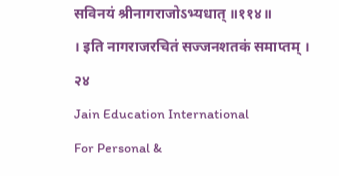सविनयं श्रीनागराजोऽभ्यधात् ॥११४॥
। इति नागराजरचितं सज्जनशतकं समाप्तम् ।
२४
Jain Education International
For Personal &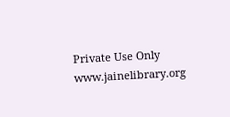Private Use Only
www.jainelibrary.org